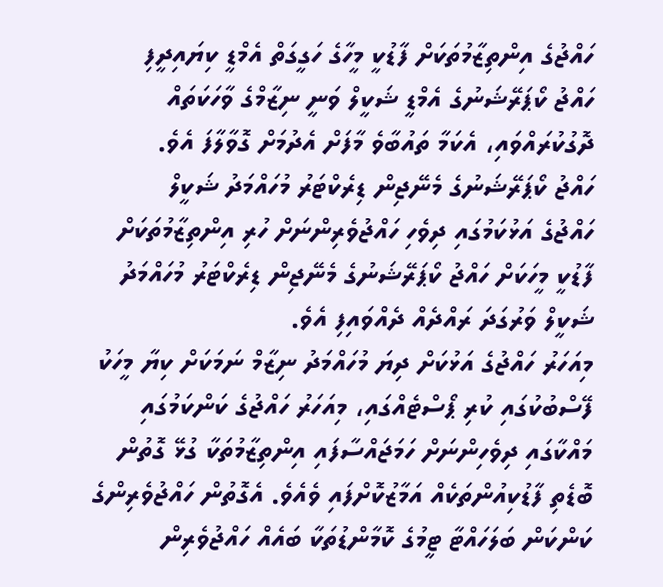ހައްޖުގެ އިންތިޒާމުތަކަށް ފާޑުކީ މީހާގެ ހަގީގަތް އެމްޑީ ކިޔައިދީފި
ހައްޖު ކޯޕަރޭޝަނުގެ އެމްޑީ ޝަކީލް ވަނީ ނިޒާމްގެ ވާހަކަތައް ދޮގުކުރައްވައި، އެކަމާ ތައުބާވެ މާފަށް އެދުމަށް ގޮވާލާފަ އެވެ.
ހައްޖު ކޯޕަރޭޝަނުގެ މެނޭޖިން ޑިރެކްޓަރު މުހައްމަދު ޝަކީލް
ހައްޖުގެ އަޅުކަމުގައި ދިވެހި ހައްޖުވެރިންނަށް ހުރި އިންތިޒާމުތަކަށް ފާޑުކީ މީހަކަށް ހައްޖު ކޯޕަރޭޝަނުގެ މެނޭޖިން ޑިރެކްޓަރު މުހައްމަދު ޝަކީލް ވަރުގަދަ ރައްދެއް ދެއްވައިފި އެވެ.
މިއަހަރު ހައްޖުގެ އަޅުކަށް ދިޔަ މުހައްމަދު ނިޒާމް ނަމަކަށް ކިޔާ މީހަކު ފޭސްބުކުގައި ކުރި ޕޯސްޓެއްގައި، މިއަހަރު ހައްޖުގެ ކަންކަމުގައި މައްކާގައި ދިވެހިންނަށް ހަމަޖައްސާފައި އިންތިޒާމުތަކާ ގުޅޭ ގޮތުން ބޮޑެތި ފާޑުކިއުންތަކެއް އަމާޒުކޮށްފައި ވެއެވެ. އެގޮތުން ހައްޖުވެރިންގެ ކަންކަން ބަލަހައްޓާ ޓީމުގެ ކޮމާންޑުތަކާ ބައެއް ހައްޖުވެރިން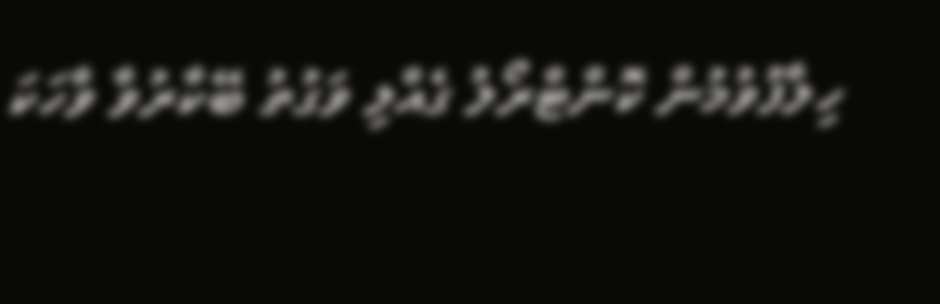ހިލާފުވުމުން ކޮންޓްރޯލު ގެއްލި ވަގުތު ބޭކާރުވާ ވާހަކަ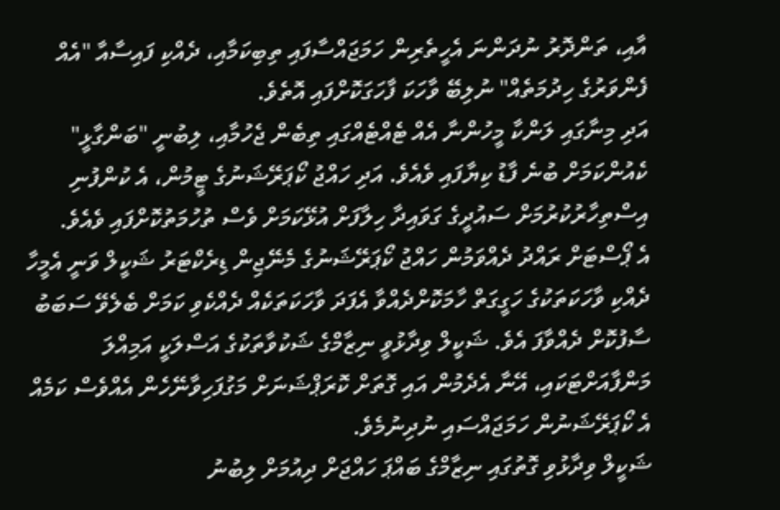އާއި، ތަންދޮރު ނުދަންނަ އެހީތެރިން ހަމަޖައްސާފައި ތިބިކަމާއި، ދެއްކި ފައިސާއާ "އެއް ފެންވަރުގެ ހިދުމަތެއް" ނުލިބޭ ވާހަކަ ފާހަގަކޮށްފައި އޮތެވެ.
އަދި މިނާގައި ލަންކާ މީހުންނާ އެއް ޓެއްޓެއްގައި ތިބެން ޖެހުމާއި، ލިބުނީ "ބަންގާޅީ" ކެއުންކަމަށް ބުނެ ފާޑު ކިޔާފައި ވެއެވެ. އަދި ހައްޖު ކޯޕަރޭޝަނުގެ ޓީމުން، އެ ކުންފުނި އިސްތިހާރުކުރުމަށް ސައުދީގެ ގަވައިދާ ހިލާފަށް އުޅޭކަމަށް ވެސް ތުހުމަތުކޮށްފައި ވެއެވެ.
އެ ޕޯސްޓަށް ރައްދު ދެއްވަމުން ހައްޖު ކޯޕަރޭޝަނުގެ މެނޭޖިން ޑިރެކްޓަރު ޝަކީލް ވަނީ އެމީހާ ދެއްކި ވާހަކަތަކުގެ ހަގީގަތް ހާމަކޮށްދެއްވާ އެފަދަ ވާހަކަތަކެއް ދެއްކެވި ކަމަށް ބެލެވޭ ސަބަބު ސާފުކޮށް ދެއްވާފަ އެވެ. ޝަކީލް ވިދާޅުވީ ނިޒާމްގެ ޝަކުވާތަކުގެ އަސްލަކީ އަމިއްލަ މަންފާއަށްޓަކައި، އޭނާ އެދެމުން އައި ގޮތަށް ކޮރަޕްޝަނަށް މަގުފަހިވާނޭހެން އެއްވެސް ކަމެއް އެ ކޯޕަރޭޝަނުން ހަމަޖައްސައި ނުދިނުމެވެ.
ޝަކީލް ވިދާޅުވި ގޮތުގައި ނިޒާމްގެ ބައްޕަ ހައްޖަށް ދިއުމަށް ލިބުނު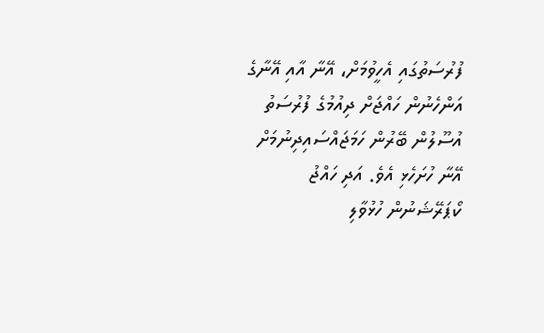ފުރުސަތުގައި އެހީވުމަށް، އޭނާ އާއި އޭނާގެ އަންހެނުން ހައްޖަށް ދިއުމުގެ ފުރުސަތު އުސޫލުން ބޭރުން ހަމަޖައްސައިދިނުމަށް އޭނާ ހުށަހެޅި އެވެ. އަދި ހައްޖު ކޯޕަރޭޝަނުން ހުޅުވާލި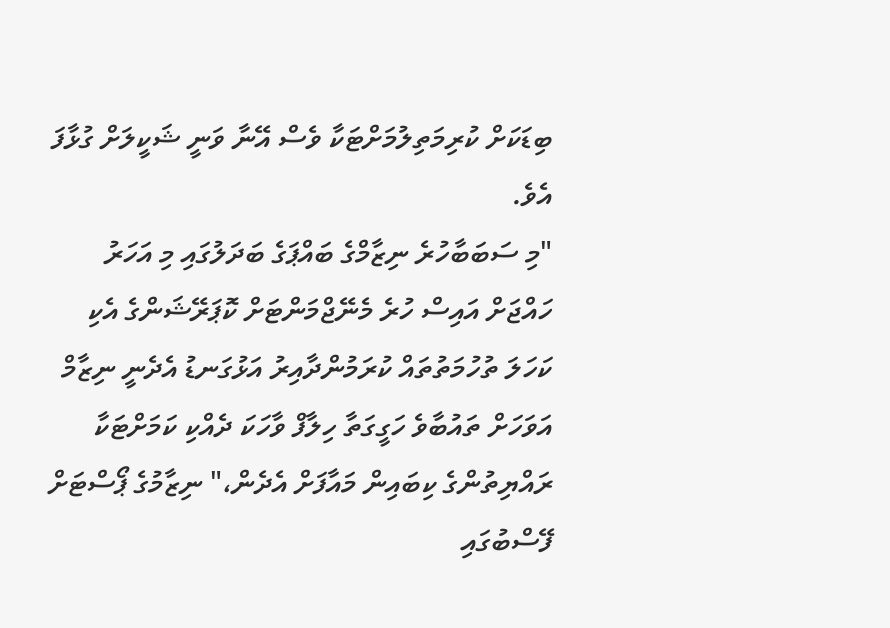ބިޑަކަށް ކުރިމަތިލުމަށްޓަކާ ވެސް އޭނާ ވަނީ ޝަކީލަށް ގުޅާފަ އެވެ.
"މި ސަބަބާހުރެ ނިޒާމްގެ ބައްޕަގެ ބަދަލުގައި މި އަހަރު ހައްޖަށް އައިސް ހުރެ މެނޭޖްމަންޓަށް ކޮޕަރޭޝަންގެ އެކި ކަހަލަ ތުހުމަތުތައް ކުރަމުންދާއިރު އަޅުގަނޑު އެދެނީ ނިޒާމް އަވަހަށް ތައުބާވެ ހަގީގަތާ ހިލާފް ވާހަކަ ދެއްކި ކަމަށްޓަކާ ރައްޔިތުންގެ ކިބައިން މައާފަށް އެދެން،" ނިޒާމުގެ ޕޯސްޓަށް ފޭސްބުގައި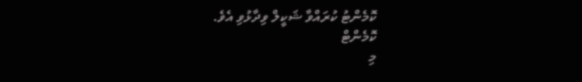ކޮމެންޓު ކުރައްވާ ޝަކީލް ވިދާޅުވި އެވެ.
ކޮމެންޓް
މި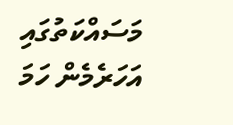މަސައްކަތުގައި އަހަރެމެން ހަމަ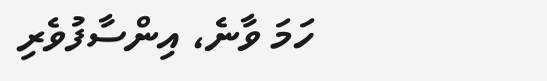ހަމަ ވާނެ، އިންސާފުވެރި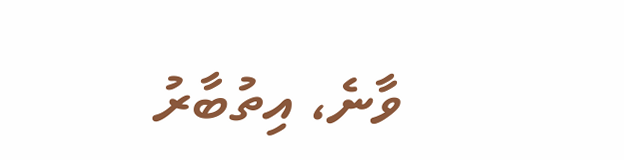ވާނެ، އިތުބާރު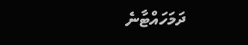ދަމަހައްޓާނެ